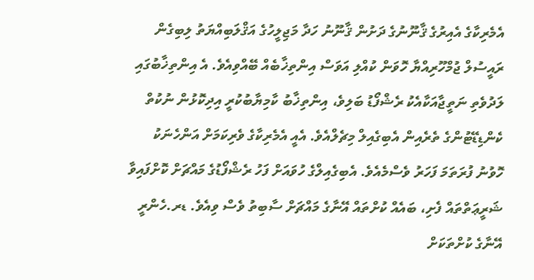އެމެރިކާގެ އެއިރުގެ ޤާނޫނުގެ ދަށުން ޤާނޫނު ހަދާ މަޖިލީހުގެ އަޤްލަބިއްޔަތު ލިބިގެން ރައީސުލް ޖުމްހޫރިއްޔާ ހޮވަން ކުއްލި އަވަސް އިންތިޚާބެއް ބޭއްވިއެވެ. އެ އިންތިޚާބުގައި ލަދުވެތި ނަތީޖާއަކާއެކު ރެޝްފޯޑު ބަލިވެ، އިންތިޚާބު ކާމިޔާބުކުރީ އިދިކޮޅުން ނުކުތް ކެންޑިޑޭޓުންގެ ތެރެއިން އެބިގެއިލް މިޗެލްއެވެ. އެއީ އެމެރިކާގެ ވެރިކަމަށް އަންހެނަކު ހޮވުނު ފުރަތަމަ ފަހަރު ވެސްމެއެވެ. އެބިގެއިލްގެ ހުވައަށް ފަހު ރެޝްފޯޑުގެ މައްޗަށް ކޮށްފައިވާ ޝަރީޢަތްތައް ފެށި، ބައެއް ކުށްތައް އޭނާގެ މައްޗަށް ސާބިތު ވެސް ވިއެވެ. ޑރ.ހެންރީ އޭނާގެ ކުށްތަކަށް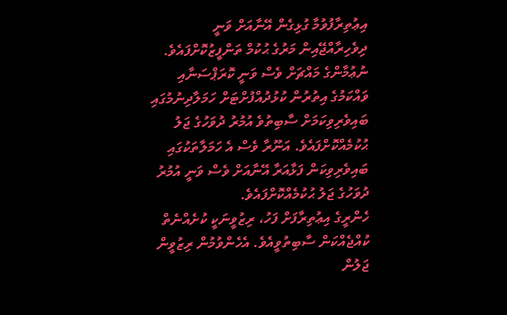އިޢުތިރާފުވުމާ ގުޅިގެން އޭނާއަށް ވަނީ ދިވެހިރާއްޖޭއިން މަރުގެ ޙުކުމް ތަންފީޒުކޮށްފައެވެ. ނުޢުމާންގެ މައްޗަށް ވެސް ވަނީ ކޮރަޕްސަނާއި ވައްކަމުގެ އިތުރުން ކުޅުދުއްފުށްޓަށް ހަމަލާދިނުމުގައި ބައިވެރިވިކަމަށް ސާބިތުވެ އުމުރު ދުވަހުގެ ޖަލު ޙުކުމެއްކޮށްފައެވެ. އަނޫރާ ވެސް އެ ހަމަލާތަކުގައި ބައިވެރިވިކަން ފަޅާއަރާ އޭނާއަށް ވެސް ވަނީ އުމުރު ދުވަހުގެ ޖަލު ޙުކުމެއްކޮށްފައެވެ.
ހެންރީގެ އިޢުތިރާފަށް ފަހު، ރިޒުވީނަކީ ކުށެއްނެތް ކުއްޖެއްކަން ސާބިތުވީއެވެ. އެހެންވުމުން ރިޒުވީން ޖަލުން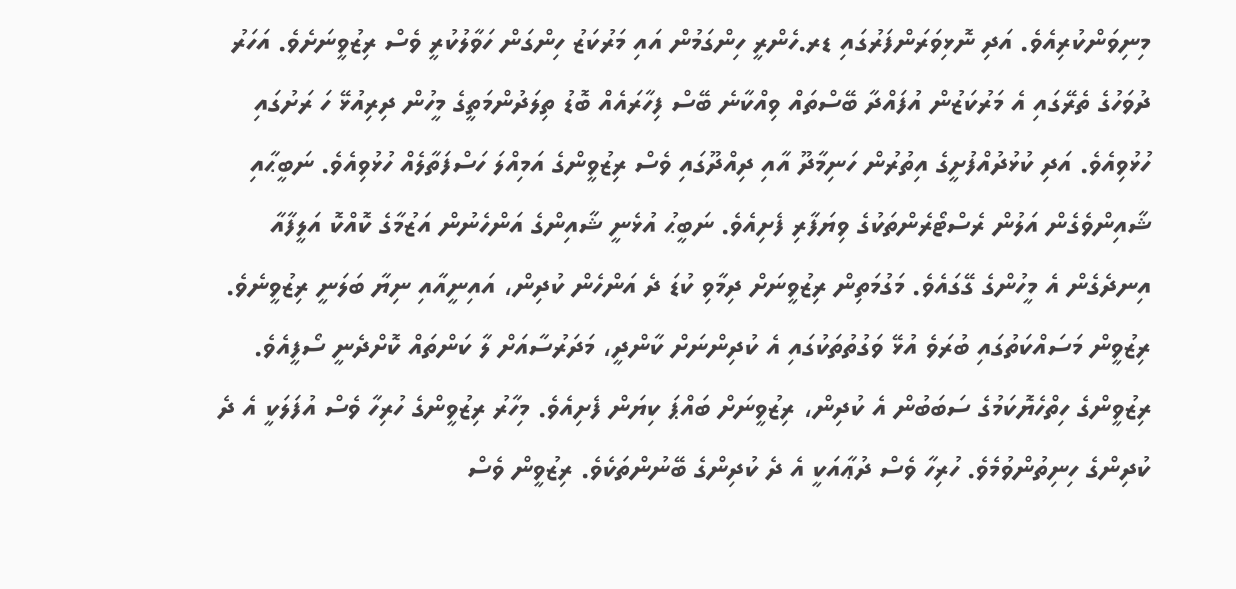މިނިވަންކުރިއެވެ. އަދި ނޮޅިވަރަންފަރުގައި ޑރ.ހެންރީ ހިންގަމުން އައި މަރުކަޒު ހިންގަން ހަވާލުކުރީ ވެސް ރިޒުވީނަށެވެ. އަހަރު ދުވަހުގެ ތެރޭގައި އެ މަރުކަޒުން އުފައްދާ ބޭސްތައް ވިއްކާނެ ބޭސް ފިހާރައެއް ބޮޑު ތިލަދުންމަތީގެ މީހުން ދިރިއުޅޭ ހަ ރަށުގައި ހުޅުވިއެވެ. އަދި ކުޅުދުއްފުށީގެ އިތުރުން ހަނިމާދޫ އާއި ދިއްދޫގައި ވެސް ރިޒުވީންގެ އަމިއްލަ ހަސްފަތާލެއް ހުޅުވިއެވެ. ނަބީޙާއި ޝާއިންވެގެން އަލުން ރެސްޓޯރެންތަކުގެ ވިޔަފާރި ފެށިއެވެ. ނަބީޙު އުޅެނީ ޝާއިންގެ އަންހެނުން އަޒުމާގެ ކޮއްކޮ އަލީފާއާ އިނދެގެން އެ މީހުންގެ ގޭގައެވެ. މަގުމަތިން ރިޒުވީނަށް ދިމާވި ކުޑަ ދެ އަންހެން ކުދިން، އައިނީއާއި ނިޔާ ބަލަނީ ރިޒުވީނެވެ. ރިޒުވީން މަސައްކަތުގައި ބުރަވެ އުޅޭ ވަގުތުތަކުގައި އެ ކުދިންނަށް ކާންދީ، މަދަރުސާއަށް ލާ ކަންތައް ކޮށްދެނީ ސޯފީއެވެ. ރިޒުވީންގެ ހިތްހެޔޮކަމުގެ ސަބަބުން އެ ކުދިން، ރިޒުވީނަށް ބައްޕަ ކިޔަން ފެށިއެވެ. މިހާރު ރިޒުވީންގެ ހުރިހާ ވެސް އުފަލަކީ އެ ދެ ކުދިންގެ ހިނިތުންވުމެވެ. ހުރިހާ ވެސް ދުޢާއަކީ އެ ދެ ކުދިންގެ ބޭނުންތަކެވެ. ރިޒުވީން ވެސް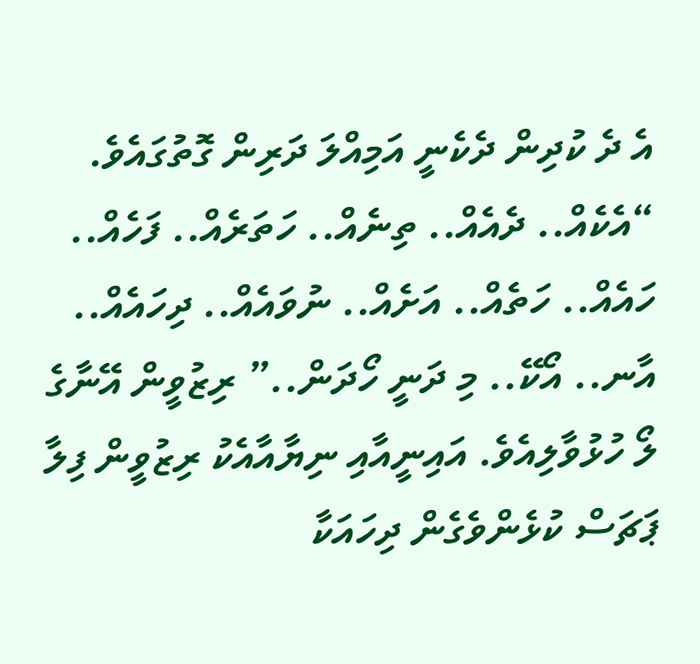އެ ދެ ކުދިން ދެކެނީ އަމިއްލަ ދަރިން ގޮތުގައެވެ.
“އެކެއް.. ދެއެއް.. ތިނެއް.. ހަތަރެއް.. ފަހެއް.. ހައެއް.. ހަތެއް.. އަށެއް.. ނުވައެއް.. ދިހައެއް.. އާނ.. އޯކޭ.. މި ދަނީ ހޯދަން..” ރިޒުވީން އޭނާގެ ލޯ ހުޅުވާލިއެވެ. އައިނީއާއި ނިޔާއާއެކު ރިޒުވީން ފިލާ ޕަޗަސް ކުޅެންވެގެން ދިހައަކާ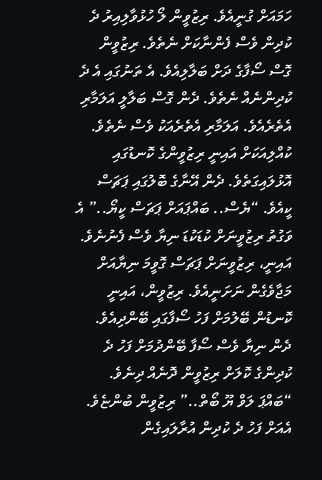ހަމައަށް ގުނީއެވެ. ރިޒުވީން ލޯ ހުޅުވާލިއިރު ދެ ކުދިން ވެސް ފެންނާކަށް ނެތެވެ. ރިޒުވީން ގޮސް ސޯފާގެ ދަށް ބަލާލިއެވެ. އެ ތަނުގައި އެ ދެ ކުދިންނެއް ނެތެވެ. ދެން ގޮސް ބަލާލީ އަލަމާރި އެތެރެއެވެ. އަލަމާރި އެތެރެއަކު ވެސް ނެތެވެ. ކުއްލިއަކަށް އައިނީ ރިޒުވީންގެ ކޮނޑުގައި އޮޅުލައިގަތެވެ. ދެން އޭނާގެ ބޮލުގައި ޕަޗަސް ކީއެވެ. “ޔެސް.. ބައްޕައަށް ޕަޗަސް ކީޔޯ..” އެ ވަގުތު ރިޒުވީނަށް ކުޑަކުޑަ ނިޔާ ވެސް ފެނުނެވެ. އައިނީ، ރިޒުވީނަށް ޕަޗަސް ގޮވީމަ ނިޔާއަށް މަޖާވެގެން ނަށަނީއެވެ. ރިޒުވީން، އައިނީ ކޮނޑުން ބޭލުމަށް ފަހު ސޯފާގައި ބޭންދިއެވެ. ދެން ނިޔާ ވެސް ސޯފާ ބޭންދުމަށް ފަހު ދެ ކުދިންގެ ކޮލަށް ރިޒުވީން ދޮނެއް ދިނެވެ. “ބައްޕަ ލަވް ޔޫ ބޯތް..” ރިޒުވީން ބުންޏެވެ. އެއަށް ފަހު ދެ ކުދިން އުރާލައިގެން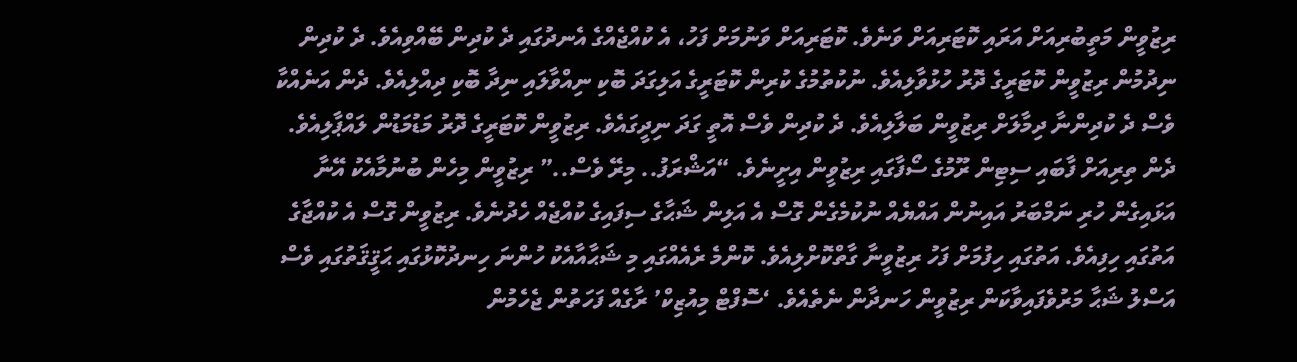ރިޒުވީން މަތީބުރިއަށް އަރައި ކޮޓަރިއަށް ވަނެވެ. ކޮޓަރިއަށް ވަނުމަށް ފަހު، އެ ކުއްޖެއްގެ އެނދުގައި ދެ ކުދިން ބޭއްވިއެވެ. ދެ ކުދިން ނިދުމުން ރިޒުވީން ކޮޓަރީގެ ދޮރު ހުޅުވާލިއެވެ. ނުކުތުމުގެ ކުރިން ކޮޓަރީގެ އަލިގަދަ ބޮކި ނިއްވާލައި ނިދާ ބޮކި ދިއްލިއެވެ. ދެން އަނެއްކާ ވެސް ދެ ކުދިންނާ ދިމާލަށް ރިޒުވީން ބަލާލިއެވެ. ދެ ކުދިން ވެސް އޮތީ ގަދަ ނިދީގައެވެ. ރިޒުވީން ކޮޓަރީގެ ދޮރު މަޑުމަޑުން ލައްޕާލިއެވެ. ދެން ތިރިއަށް ފާބައި ސިޓިން ރޫމުގެ ސޯފާގައި ރިޒުވީން އިށީނެވެ. “އަޝްރަފު.. މިރޭ ވެސް..” ރިޒުވީން މިހެން ބުނުމާއެކު އޭނާ އަޅައިގެން ހުރި ނަމްބަރު އައިނުން އައްޔެއް ނުކުމެގެން ގޮސް އެ އަލިން ޝަޙާގެ ސިފައިގެ ކުއްޖެއް ހެދުނެވެ. ރިޒުވީން ގޮސް އެ ކުއްޖާގެ އަތުގައި ހިފިއެވެ. އަތުގައި ހިފުމަށް ފަހު ރިޒުވީނާ ގާތްކޮށްލިއެވެ. ކޮންމެ ރެއެއްގައި މި ޝަޙާއާއެކު ހުންނަ ހިނދުކޮޅުގައި ޙަޤީޤަތުގައި ވެސް އަސްލު ޝަޙާ މަރުވެފައިވާކަން ރިޒުވީން ހަނދާން ނެތެއެވެ. ‘ސޮފްޓް މިއުޒިކް’ ރާގެއް ފަހަތުން ޖެހެމުން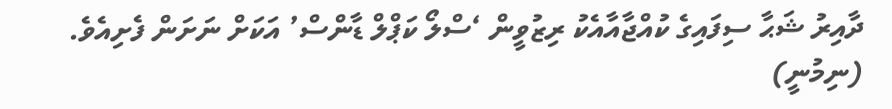ދާއިރު ޝަޙާ ސިފައިގެ ކުއްޖާއާއެކު ރިޒުވީން ‘ސްލޯ ކަޕްލް ޑާންސް’ އަކަށް ނަށަން ފެށިއެވެ.
(ނިމުނީ)